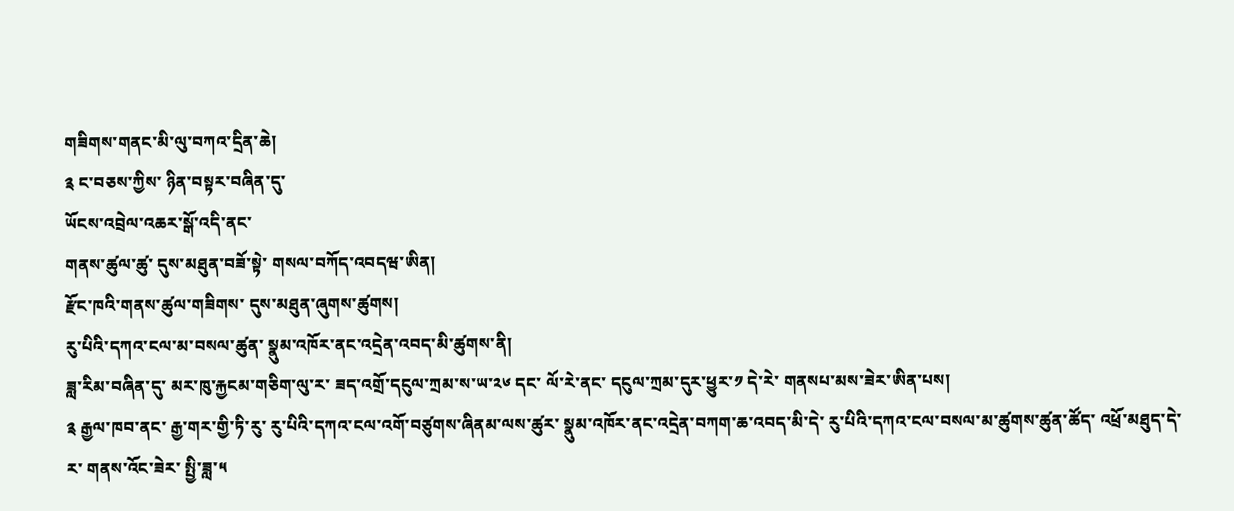གཟིགས་གནང་མི་ལུ་བཀའ་དྲིན་ཆེ།
༉ ང་བཅས་ཀྱིས་ ཉིན་བསྟར་བཞིན་དུ་
ཡོངས་འབྲེལ་འཆར་སྒོ་འདི་ནང་
གནས་ཚུལ་ཚུ་ དུས་མཐུན་བཟོ་སྟེ་ གསལ་བཀོད་འབདཝ་ཨིན།
རྫོང་ཁའི་གནས་ཚུལ་གཟིགས་ དུས་མཐུན་ཞུགས་ཚུགས།
རུ་པིའི་དཀའ་ངལ་མ་བསལ་ཚུན་ སྣུམ་འཁོར་ནང་འདྲེན་འབད་མི་ཚུགས་ནི།
ཟླ་རིམ་བཞིན་དུ་ མར་ཁུ་རྐྱངམ་གཅིག་ལུ་ར་ ཟད་འགྲོ་དངུལ་ཀྲམ་ས་ཡ་༢༦ དང་ ལོ་རེ་ནང་ དངུལ་ཀྲམ་དུར་ཕྱུར་༡ དེ་རེ་ གནསཔ་མས་ཟེར་ཨིན་པས།
༉ རྒྱལ་ཁབ་ནང་ རྒྱ་གར་གྱི་ཏི་རུ་ རུ་པིའི་དཀའ་ངལ་འགོ་བཙུགས་ཞིནམ་ལས་ཚུར་ སྣུམ་འཁོར་ནང་འདྲེན་བཀག་ཆ་འབད་མི་དེ་ རུ་པིའི་དཀའ་ངལ་བསལ་མ་ཚུགས་ཚུན་ཚོད་ འཕྲོ་མཐུད་དེ་ར་ གནས་འོང་ཟེར་ སྤྱི་ཟླ་༥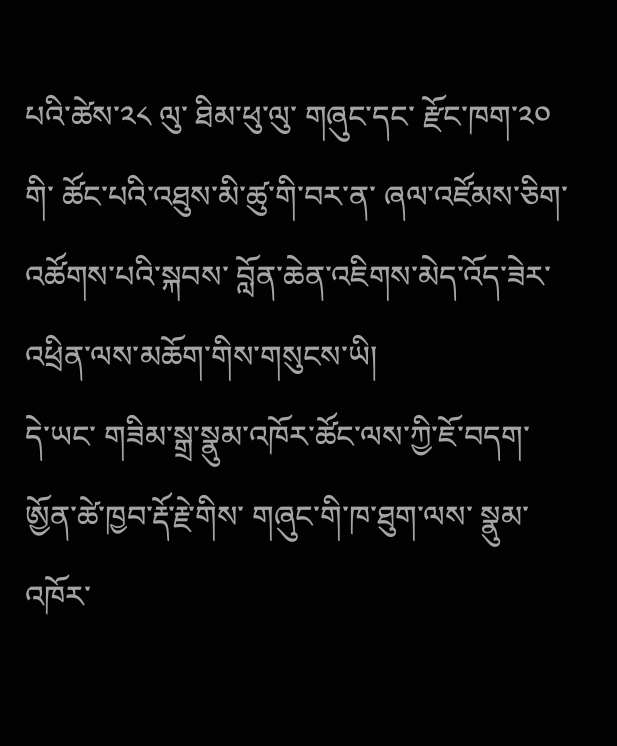པའི་ཚེས་༢༨ ལུ་ ཐིམ་ཕུ་ལུ་ གཞུང་དང་ རྫོང་ཁག་༢༠ གི་ ཚོང་པའི་འཐུས་མི་ཚུ་གི་བར་ན་ ཞལ་འཛོམས་ཅིག་ འཚོགས་པའི་སྐབས་ བློན་ཆེན་འཇིགས་མེད་འོད་ཟེར་འཕྲིན་ལས་མཆོག་གིས་གསུངས་ཡི།
དེ་ཡང་ གཟིམ་སྒྲ་སྣུམ་འཁོར་ཚོང་ལས་ཀྱི་ཇོ་བདག་ ཨྱོན་ཚེ་ཁྱབ་རྡོ་རྗེ་གིས་ གཞུང་གི་ཁ་ཐུག་ལས་ སྣུམ་འཁོར་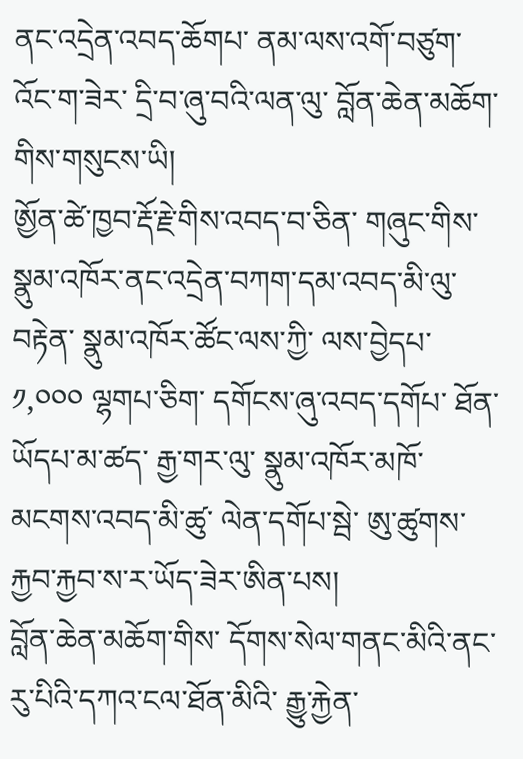ནང་འདྲེན་འབད་ཆོགཔ་ ནམ་ལས་འགོ་བཙུག་འོང་ག་ཟེར་ དྲི་བ་ཞུ་བའི་ལན་ལུ་ བློན་ཆེན་མཆོག་གིས་གསུངས་ཡི།
ཨྱོན་ཚེ་ཁྱབ་རྡོ་རྗེ་གིས་འབད་བ་ཅིན་ གཞུང་གིས་ སྣུམ་འཁོར་ནང་འདྲེན་བཀག་དམ་འབད་མི་ལུ་བརྟེན་ སྣུམ་འཁོར་ཚོང་ལས་ཀྱི་ ལས་བྱེདཔ་༡,༠༠༠ ལྷགཔ་ཅིག་ དགོངས་ཞུ་འབད་དགོཔ་ ཐོན་ཡོདཔ་མ་ཚད་ རྒྱ་གར་ལུ་ སྣུམ་འཁོར་མཁོ་མངགས་འབད་མི་ཚུ་ ལེན་དགོཔ་སྦེ་ ཨུ་ཚུགས་རྐྱབ་རྐྱབ་ས་ར་ཡོད་ཟེར་ཨིན་པས།
བློན་ཆེན་མཆོག་གིས་ དོགས་སེལ་གནང་མིའི་ནང་ རུ་པིའི་དཀའ་ངལ་ཐོན་མིའི་ རྒྱུ་རྐྱེན་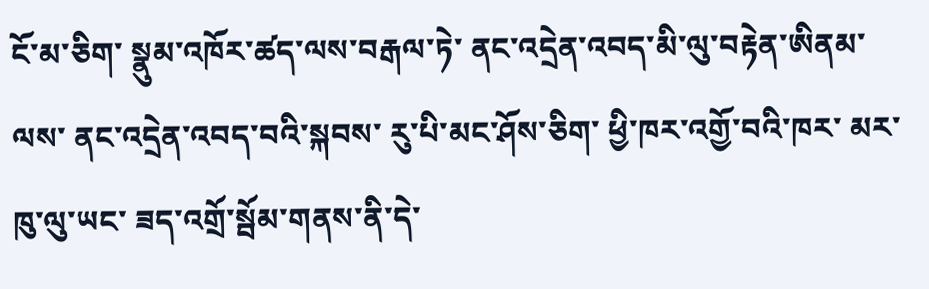ངོ་མ་ཅིག་ སྣུམ་འཁོར་ཚད་ལས་བརྒལ་ཏེ་ ནང་འདྲེན་འབད་མི་ལུ་བརྟེན་ཨིནམ་ལས་ ནང་འདྲེན་འབད་བའི་སྐབས་ རུ་པི་མང་ཤོས་ཅིག་ ཕྱི་ཁར་འགྱོ་བའི་ཁར་ མར་ཁུ་ལུ་ཡང་ ཟད་འགྲོ་སྦོམ་གནས་ནི་དེ་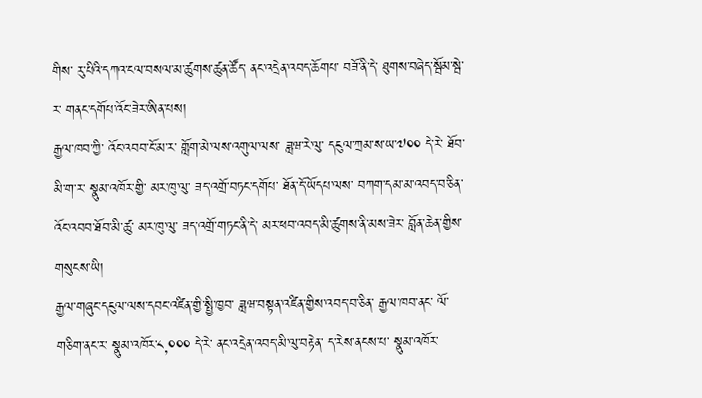གིས་ རུ་པིའི་དཀའ་ངལ་བསལ་མ་ཚུགས་ཚུན་ཚོད་ ནང་འདྲེན་འབད་ཆོགཔ་ བཟོ་ནི་དེ་ ཐུགས་བཞེད་སྦོམ་སྦེ་ར་ གནང་དགོཔ་འོང་ཟེར་ཨིན་པས།
རྒྱལ་ཁབ་ཀྱི་ འོང་འབབ་ངོ་མ་ར་ གློག་མེ་ལས་འགུལ་ལས་ ཟླཝ་རེ་ལུ་ དངུལ་ཀྲམ་ས་ཡ་༧༠༠ དེ་རེ་ ཐོབ་མི་ག་ར་ སྣུམ་འཁོར་གྱི་ མར་ཁུ་ལུ་ ཟད་འགྲོ་བཏང་དགོཔ་ ཐོན་དོ་ཡོདཔ་ལས་ བཀག་དམ་མ་འབད་བ་ཅིན་ འོང་འབབ་ཐོབ་མི་ཚུ་ མར་ཁུ་ལུ་ ཟད་འགྲོ་གཏང་ནི་དེ་ མར་ཕབ་འབད་མི་ཚུགས་ནི་མས་ཟེར་ བློན་ཆེན་གྱིས་ གསུངས་ཡི།
རྒྱལ་གཞུང་དངུལ་ལས་དབང་འཛིན་གྱི་སྤྱི་ཁྱབ་ ཟླཝ་བསྟན་འཛིན་གྱིས་འབད་བ་ཅིན་ རྒྱལ་ཁབ་ནང་ ལོ་གཅིག་ནང་ར་ སྣུམ་འཁོར་༨,༠༠༠ དེ་རེ་ ནང་འདྲེན་འབད་མི་ལུ་བརྟེན་ ད་རེས་ནངས་པ་ སྣུམ་འཁོར་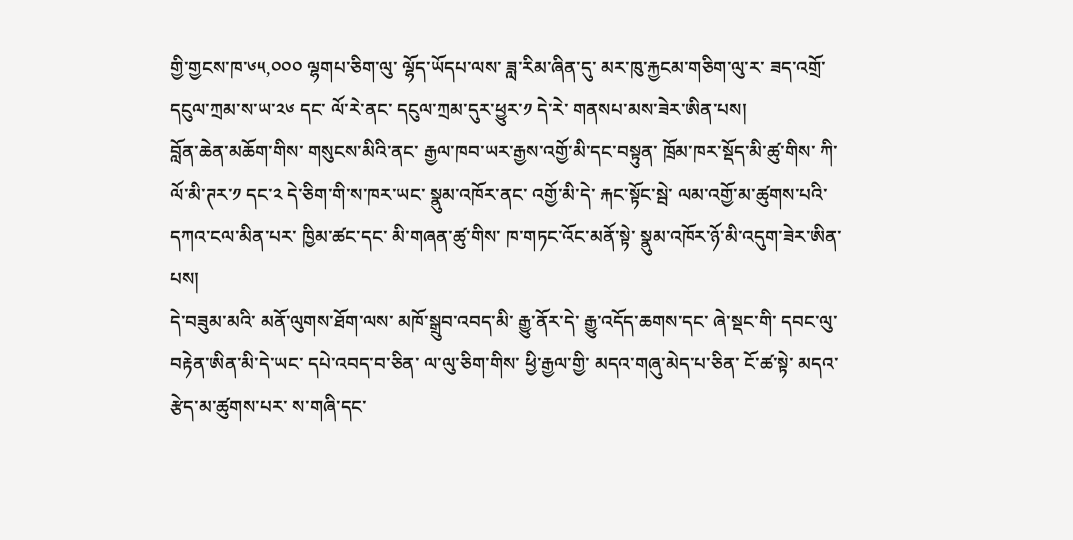གྱི་གྱངས་ཁ་༦༥,༠༠༠ ལྷགཔ་ཅིག་ལུ་ ལྷོད་ཡོདཔ་ལས་ ཟླ་རིམ་ཞིན་དུ་ མར་ཁུ་རྐྱངམ་གཅིག་ལུ་ར་ ཟད་འགྲོ་དངུལ་ཀྲམ་ས་ཡ་༢༦ དང་ ལོ་རེ་ནང་ དངུལ་ཀྲམ་དུར་ཕྱུར་༡ དེ་རེ་ གནསཔ་མས་ཟེར་ཨིན་པས།
བློན་ཆེན་མཆོག་གིས་ གསུངས་མིའི་ནང་ རྒྱལ་ཁབ་ཡར་རྒྱས་འགྱོ་མི་དང་བསྟུན་ ཁྲོམ་ཁར་སྡོད་མི་ཚུ་གིས་ ཀི་ལོ་མི་ཊར་༡ དང་༢ དེ་ཅིག་གི་ས་ཁར་ཡང་ སྣུམ་འཁོར་ནང་ འགྱོ་མི་དེ་ རྐང་སྟོང་སྦེ་ ལམ་འགྱོ་མ་ཚུགས་པའི་ དཀའ་ངལ་མིན་པར་ ཁྱིམ་ཚང་དང་ མི་གཞན་ཚུ་གིས་ ཁ་གཏང་འོང་མནོ་སྟེ་ སྣུམ་འཁོར་ཉོ་མི་འདུག་ཟེར་ཨིན་པས།
དེ་བཟུམ་མའི་ མནོ་ལུགས་ཐོག་ལས་ མཁོ་སྒྲུབ་འབད་མི་ རྒྱུ་ནོར་དེ་ རྒྱུ་འདོད་ཆགས་དང་ ཞེ་སྡང་གི་ དབང་ལུ་བརྟེན་ཨིན་མི་དེ་ཡང་ དཔེ་འབད་བ་ཅིན་ ལ་ལུ་ཅིག་གིས་ ཕྱི་རྒྱལ་གྱི་ མདའ་གཞུ་མེད་པ་ཅིན་ ངོ་ཚ་སྟེ་ མདའ་རྩེད་མ་ཚུགས་པར་ ས་གཞི་དང་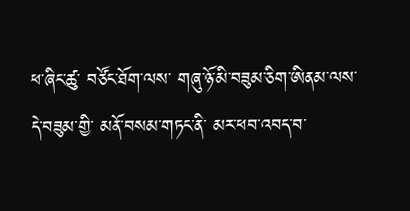ཕ་ཞིང་ཚུ་ བཙོང་ཐོག་ལས་ གཞུ་ཉོ་མི་བཟུམ་ཅིག་ཨིནམ་ལས་ དེ་བཟུམ་གྱི་ མནོ་བསམ་གཏང་ནི་ མར་ཕབ་འབད་བ་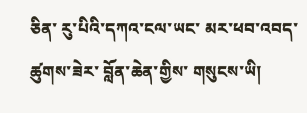ཅིན་ རུ་པིའི་དཀའ་ངལ་ཡང་ མར་ཕབ་འབད་ཚུགས་ཟེར་ བློན་ཆེན་གྱིས་ གསུངས་ཡི།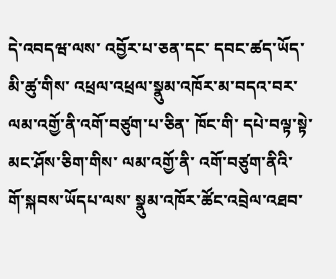དེ་འབདཝ་ལས་ འབྱོར་པ་ཅན་དང་ དབང་ཚད་ཡོད་མི་ཚུ་གིས་ འཕྲལ་འཕྲལ་སྣུམ་འཁོར་མ་བདའ་བར་ ལམ་འགྱོ་ནི་འགོ་བཙུག་པ་ཅིན་ ཁོང་གི་ དཔེ་བལྟ་སྟེ་ མང་ཤོས་ཅིག་གིས་ ལམ་འགྱོ་ནི་ འགོ་བཙུག་ནིའི་ གོ་སྐབས་ཡོདཔ་ལས་ སྣུམ་འཁོར་ཚོང་འབྲེལ་འཐབ་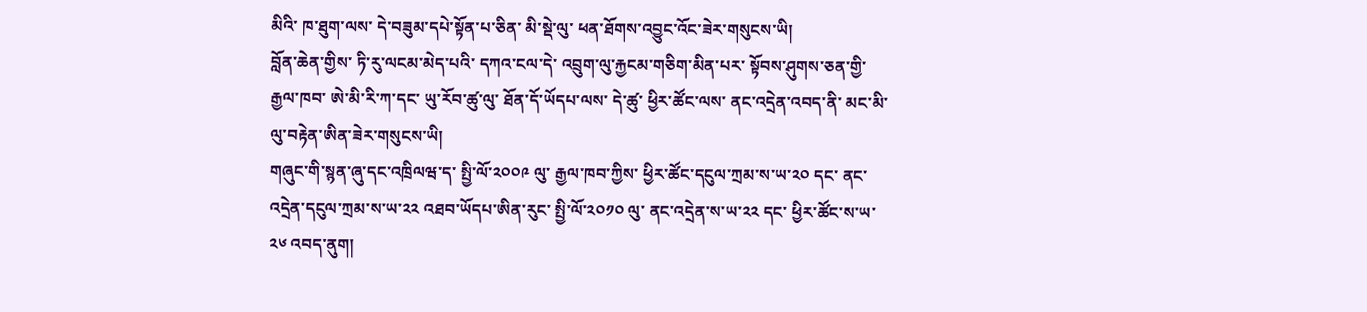མིའི་ ཁ་ཐུག་ལས་ དེ་བཟུམ་དཔེ་སྟོན་པ་ཅིན་ མི་སྡེ་ལུ་ ཕན་ཐོགས་འབྱུང་འོང་ཟེར་གསུངས་ཡི།
བློན་ཆེན་གྱིས་ ཏི་རུ་ལངམ་མེད་པའི་ དཀའ་ངལ་དེ་ འབྲུག་ལུ་རྐྱངམ་གཅིག་མིན་པར་ སྟོབས་ཤུགས་ཅན་གྱི་རྒྱལ་ཁབ་ ཨེ་མི་རི་ཀ་དང་ ཡུ་རོབ་ཚུ་ལུ་ ཐོན་དོ་ཡོདཔ་ལས་ དེ་ཚུ་ ཕྱིར་ཚོང་ལས་ ནང་འདྲེན་འབད་ནི་ མང་མི་ལུ་བརྟེན་ཨིན་ཟེར་གསུངས་ཡི།
གཞུང་གི་སྙན་ཞུ་དང་འཁྲིལཝ་ད་ སྤྱི་ལོ་༢༠༠༩ ལུ་ རྒྱལ་ཁབ་ཀྱིས་ ཕྱིར་ཚོང་དངུལ་ཀྲམ་ས་ཡ་༢༠ དང་ ནང་འདྲེན་དངུལ་ཀྲམ་ས་ཡ་༢༢ འཐབ་ཡོདཔ་ཨིན་རུང་ སྤྱི་ལོ་༢༠༡༠ ལུ་ ནང་འདྲེན་ས་ཡ་༢༢ དང་ ཕྱིར་ཚོང་ས་ཡ་༢༦ འབད་ནུག།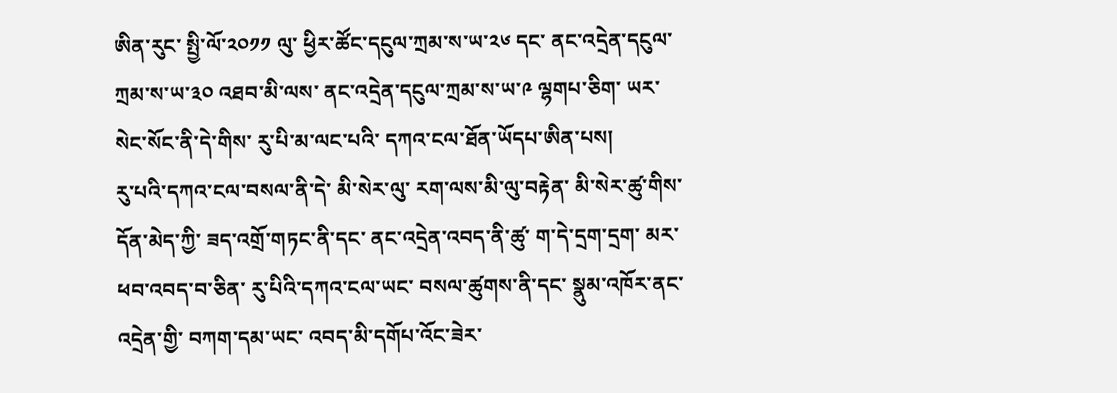ཨིན་རུང་ སྤྱི་ལོ་༢༠༡༡ ལུ་ ཕྱིར་ཚོང་དངུལ་ཀྲམ་ས་ཡ་༢༦ དང་ ནང་འདྲེན་དངུལ་ཀྲམ་ས་ཡ་༣༠ འཐབ་མི་ལས་ ནང་འདྲེན་དངུལ་ཀྲམ་ས་ཡ་༩ ལྷགཔ་ཅིག་ ཡར་སེང་སོང་ནི་དེ་གིས་ རུ་པི་མ་ལང་པའི་ དཀའ་ངལ་ཐོན་ཡོདཔ་ཨིན་པས།
རུ་པའི་དཀའ་ངལ་བསལ་ནི་དེ་ མི་སེར་ལུ་ རག་ལས་མི་ལུ་བརྟེན་ མི་སེར་ཚུ་གིས་ དོན་མེད་ཀྱི་ ཟད་འགྲོ་གཏང་ནི་དང་ ནང་འདྲེན་འབད་ནི་ཚུ་ ག་དེ་དྲག་དྲག་ མར་ཕབ་འབད་བ་ཅིན་ རུ་པིའི་དཀའ་ངལ་ཡང་ བསལ་ཚུགས་ནི་དང་ སྣུམ་འཁོར་ནང་འདྲེན་གྱི་ བཀག་དམ་ཡང་ འབད་མི་དགོཔ་འོང་ཟེར་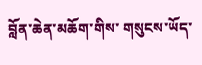བློན་ཆེན་མཆོག་གིས་ གསུངས་ཡོད་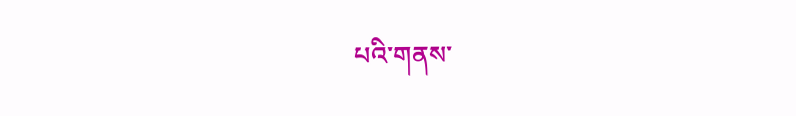པའི་གནས་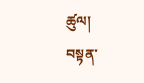ཚུལ།
བསྟན་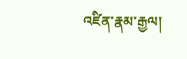འཛིན་རྣམ་རྒྱལ།